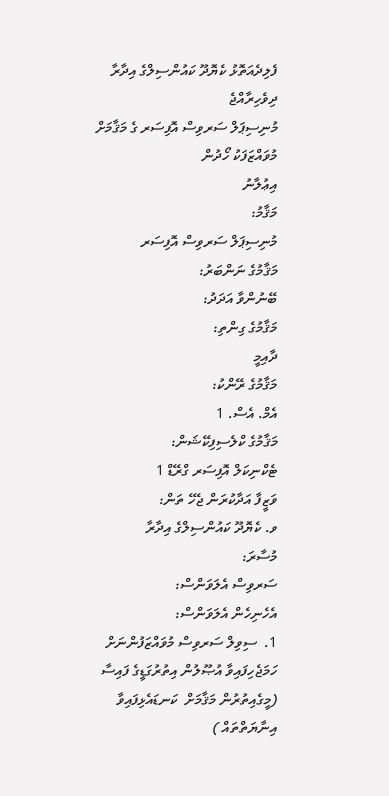ފެލިދެއަތޮޅު ކެޔޮދޫ ކައުންސިލްގެ އިދާރާ
ދިވެހިރާއްޖެ
މުނިސިޕަލް ސަރވިސް އޮފިސަރ ގެ މަޤާމަށް މުވައްޒަފަކު ހޯދުން
އިޢުލާނު
މަޤާމު:
މުނިސިޕަލް ސަރވިސް އޮފިސަރ
މަޤާމުގެ ނަންބަރު:
ބޭނުންވާ އަދަދު:
މަޤާމުގެ ގިންތި:
ދާއިމީ
މަޤާމުގެ ރޭންކު:
އެމް. އެސް. 1
މަޤާމުގެ ކްލެސިފިކޭޝަން:
ޓެކްނިކަލް އޮފިސަރ ގްރޭޑް 1
ވަޒީފާ އަދާކުރަން ޖެހޭ ތަން:
ވ. ކެޔޮދޫ ކައުންސިލްގެ އިދާރާ
މުސާރަ:
ސަރވިސް އެލަވަންސް:
އެހެނިހެން އެލަވަންސް:
1.  ސިވިލް ސަރވިސް މުވައްޒަފުންނަށް ހަމަޖެހިފައިވާ އުޞޫލުން އިތުރުގަޑީގެ ފައިސާ (މީގެއިތުރުން މަޤާމަށް  ކަނޑައެޅިފައިވާ އިނާޔަތްތައް )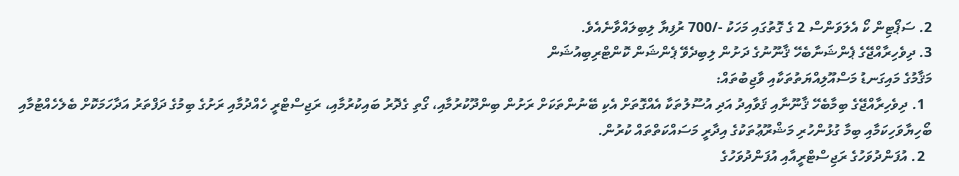2. ސަޕޯޓިން ކޯ އެލަވަންސް 2 ގެ ގޮތުގައި މަހަކު -/700 ރުފިޔާ ލިބިލައްވާނެއެވެ.
3. ދިވެހިރާއްޖޭގެ ޕެންޝަނާބެހޭ ޤާނޫނުގެ ދަށުން ލިބިދެވޭ ޕެންޝަން ކޮންޓްރިބިއުޝަން
މަޤާމުގެ މައިގަނޑު މަސްއޫލިއްޔަތުތަކާއި ވާޖިބުތައް:
  1. ދިވެހިރާއްޖޭގެ ބިމާބެހޭ ޤާނޫނާއި ޤަވާއިދު އަދި އުސޫލުތަކާ އެއްގޮތަށް އެކި ބޭނުންތަކަށް ރަށުން ބިންދޫކުރުމާއި، ގޯތި ގެދޮރު ބައިކުރުމާއި، ރަޖިސްޓްރީ ހެއްދުމާއި ރަށުގެ ބިމުގެ ދަފްތަރު އަދާހަމަކޮށް ބެލެހެއްޓުމާއި ބޯހިޔާވަހިކަމާއި ބިމާ ގުޅުންހުރި މަޝްރޫޢުތަކުގެ އިދާރީ މަސައްކަތްތައް ކުރުން.
  2. އުފަންދުވަހުގެ ރަޖިސްޓްރީއާއި އުފަންދުވަހުގެ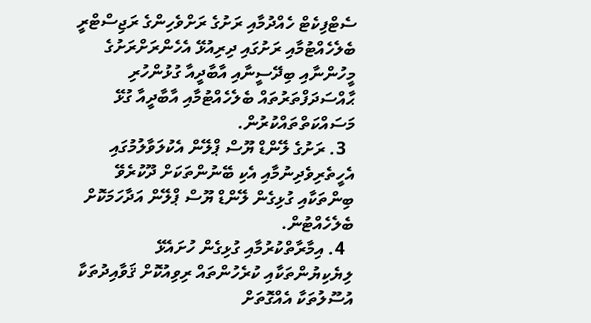ސެޓްފިކެޓް ހެއްދުމާއި ރަށުގެ ރަށްވެހިންގެ ރަޖިސްޓްރީ ބެލެހެއްޓުމާއި ރަށުގައި ދިރިއުޅޭ އެހެންރަށްރަށުގެ މީހުންނާއި ބިދޭސީނާއި އާބާދީއާ ގުޅުންހުރި ޙާއްސަދަފްތަރުތައް ބެލެހެއްޓުމާއި އާބާދީއާ ގުޅޭ މަސައްކަތްތައްކުރުން.
  3. ރަށުގެ ލޭންޑް ޔޫސް ޕްލޭން އެކުލަވާލުމުގައި އެހީތެރިވެދިނުމާއި އެކި ބޭނުންތަކަށް ދޫކުރެވޭ ބިންތަކާއި ގުޅިގެން ލޭންޑް ޔޫސް ޕްލޭން އަދާހަމަކޮށް ބެލެހެއްޓުން.
  4. އިމާރާތްކުރުމާއި ގުޅިގެން ހުށައެޅޭ ލިޔެކިޔުންތަކާއި ކުރެހުންތައް ރިވިއުކޮށް ޤަވާއިދުތަކާ އުސޫލުތަކާ އެއްގޮތަށް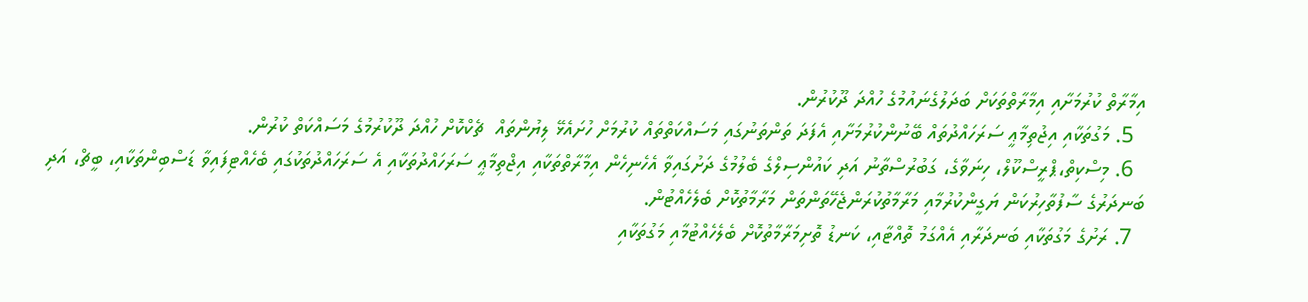އިމާރާތް ކުރުމަށާއި އިމާރާތްތަކަށް ބަދަލުގެނައުމުގެ ހުއްދަ ދޫކުރުން.
  5. މަގުތަކާއި އިޖުތިމާޢީ ސަރަހައްދުތައް ބޭނުންކުރުމަށާއި އެފަދަ ތަންތަނުގައި މަސައްކަތްތައް ކުރުމަށް ހުށައެޅޭ ލިޔުންތައް  ޗެކްކޮށް ހުއްދަ ދޫކުރުމުގެ މަސައްކަތް ކުރުން.
  6. މިސްކިތް،ޕްރީސްކޫލް، ހިނަވާގެ، ގަބުރުސްތާނު އަދި ކައުންސިލްގެ ބެލުމުގެ ދަށުގައިވާ އެހެނިހެން އިމާރާތްތަކާއި އިޖްތިމާޢީ ސަރަހައްދުތަކާއި އެ ސަރަހައްދުތަކުގައި ބެހެއްޓިފައިވާ ޑަސްބިންތަކާއި، ބީޗް، އަދި ބަނދަރުގެ ސާފުތާހިރުކަން ޔަގީންކުރުމާއި މަރާމާތުކުރަންޖެހޭތަންތަން މަރާމާތުކޮށް ބެލެހެއްޓުން.
  7. ރަށުގެ މަގުތަކާއި ބަނދަރާއި އެއްގަމު ތޮއްޓާއި، ކަނޑު ތޮށިމަރާމާތުކޮށް ބެލެހެއްޓުމާއި މަގުތަކާއި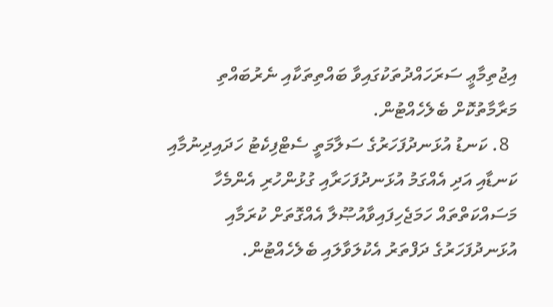އިޖުތިމާޢީ ސަރަހައްދުތަކުގައިވާ ބައްތިތަކާއި ނެރުބައްތި މަރާމާތުކޮށް ބެލެހެއްޓުން.
  8. ކަނޑު އުޅަނދުފަހަރުގެ ސަލާމަތީ ސެޓްފިކެޓު ހަދައިދިނުމާއި ކަނޑާއި އަދި އެއްގަމު އުޅަނދުފަހަރާއި ގުޅުންހުރި އެންމެހާ މަސައްކަތްތައް ހަމަޖެހިފައިވާއުޞޫލާ އެއްގޮތަށް ކުރަމާއި އުޅަނދުފަހަރުގެ ދަފްތަރު އެކުލަވާލައި ބެލެހެއްޓުން.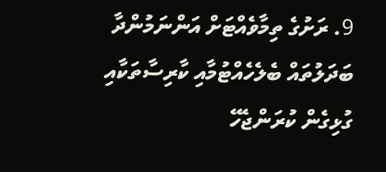9. ރަށުގެ ތިމާވެއްޓަށް އަންނަމުންދާ ބަދަލުތައް ބެލެހެއްޓުމާއި ކާރިސާތަކާއި ގުޅިގެން ކުރަންޖެހޭ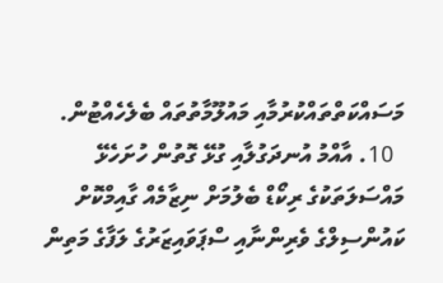މަސައްކަތްތައްކުރުމާއި މައުލޫމާތުތައް ބެލެހެއްޓުން.
  10. އާއްމު އުނދަގުލާއި ގުޅޭ ގޮތުން ހުށަހެޅޭ މައްސަލަތަކުގެ ރިކޯޑް ބެލުމަށް ނިޒާމެއް ގާއިމްކޮށް ކައުންސިލްގެ ވެރިންނާއި ސްޕަވައިޒަރުގެ ލަފާގެ މަތިން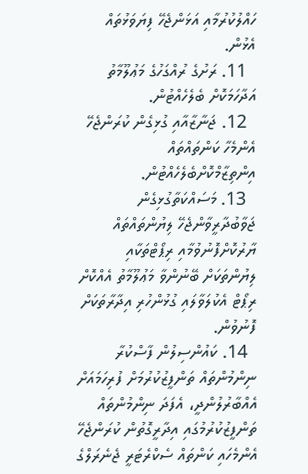ހައްލުކުރުމާއި އަޅަންޖެހޭ ފިޔަވަޅުތައް އެޅުން.
  11. ރަށުގެ ރުއްގަހުގެ މަޢުލޫމާތު އަދާހަމަކޮށް ބެލެހެއްޓުން.
  12. ޖަނާޒާއާއި ގުޅިގެން ކުރަންޖެހޭ އެންމެހާ ކަންތައްތައް އިންތިޒާމްކޮށްބެލެހެއްޓުން.
  13. މަސައްކަތާގުޅިގެން ޖަވާބުދާރީވާންޖެހޭ ލިޔުންތައްތައް ޔާރުކޮށްފޮނުވުމާއި ރިޕޯޓްތަކާއި ލިޔުންތަކަށް ބޭނުންވާ މަޢުލޫމާތު އެއްކޮށް ރިޕޯޓް އެކުލަވާލައި ގުޅުންހުރި އިދާރާތަކަށް ފޮނުވުން.
  14. ކައުންސިލުން ފާސްކުރާ ނިންމުންތައް ތަންފީޒުކުރުމަށް ފުރިހަމައަށް އެއްބާރުލުންދީ، އެފަދަ ނިންމުންތައް ތަންފީޒުކުރުމުގައި އިދާރީގޮތުން ކުރަންޖެހޭ އެންމެހައި ކަންތައް ސެކްރެޓަރީ ޖެނެރަލްގެ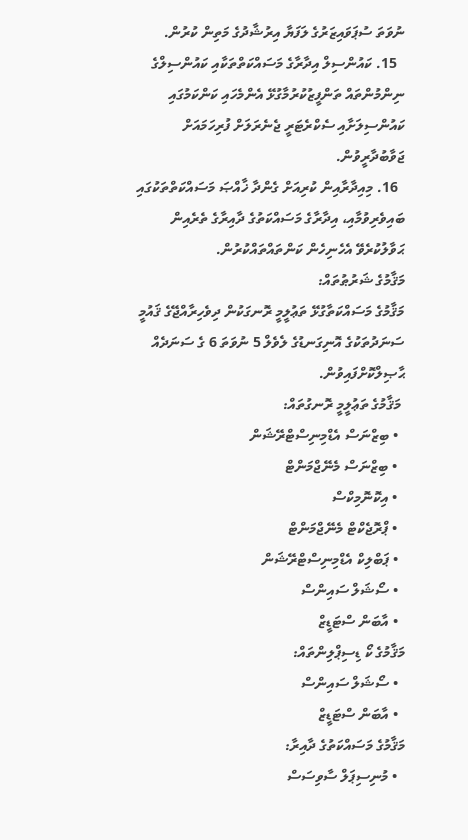ނުވަތަ ސުޕަވައިޒަރުގެ ލަފަޔާ އިރުޝާދުގެ މަތިން ކުރުން.
  15. ކައުންސިލް އިދާރާގެ މަސައްކަތްތަކާއި ކައުންސިލްގެ ނިންމުންތައް ތަންފީޒުކުރުމާގުޅޭ އެންމެހައި ކަންކަމުގައި ކައުންސިލަށާއި ސެކްރެޓަރީ ޖެނެރަލަށް ފުރިހަމައަށް ޖަވާބުދާރީވުން.
  16. މިއިދާރާއިން ކުރިއަށް ގެންދާ ޚާއްޞަ މަސައްކަތްތަކުގައި ބައިވެރިވުމާއި، އިދާރާގެ މަސައްކަތުގެ ދާއިރާގެ ތެރެއިން ޙަވާލުކުރެވޭ އެހެނިހެން ކަންތައްތައްކުރުން.
މަޤާމުގެ ޝަރުޠުތައް:
މަޤާމުގެ މަސައްކަތާގުޅޭ ތަޢުލީމީ ރޮނގަކުން ދިވެހިރާއްޖޭގެ ޤައުމީ ސަނަދުތަކުގެ އޮނިގަނޑުގެ ލެވެލް 5 ނުވަތަ 6 ގެ ސަނަދެއް ޙާޞިލްކޮށްފައިވުން.
 މަޤާމުގެ ތަޢުލީމީ ރޮނގުތައް:
  • ބިޒްނަސް އެޑްމިނިސްޓްރޭޝަން
  • ބިޒްނަސް މެނޭޖްމަންޓް
  • އިކޮނޮމިކްސް
  • ޕްރޮޖެކްޓް މެނޭޖްމަންޓް
  • ޕަބްލިކް އެޑްމިނިސްޓްރޭޝަން
  • ސޯޝަލް ސައިންސް
  • އާބަން ސްޓަޑީޒް
މަޤާމުގެ ކޯ ޑިސިޕްލިންތައް:
  • ސޯޝަލް ސައިންސް
  • އާބަން ސްޓަޑީޒް
މަޤާމުގެ މަސައްކަތުގެ ދާއިރާ:
  • މުނިސިޕަލް ސާވިސަސް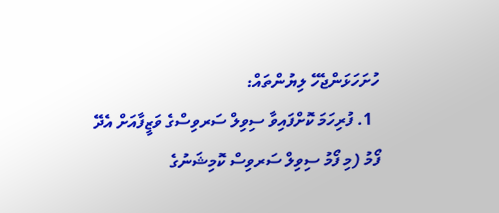ހުށަހަޅަންޖެހޭ ލިޔުންތައް:
  1. ފުރިހަމަ ކޮށްފައިވާ ސިވިލް ސަރވިސްގެ ވަޒީފާއަށް އެދޭ ފޯމު (މި ފޯމު ސިވިލް ސަރވިސް ކޮމިޝަނުގެ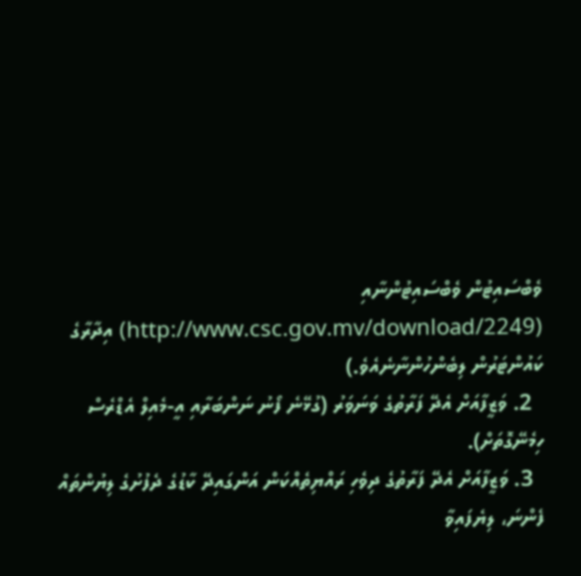ވެބްސައިޓުން ވެބްސައިޓުންނާއި (http://www.csc.gov.mv/download/2249) އިދާރާގެ ކައުންޓަރުން ލިބެންހުންނާނެއެވެ.)
  2. ވަޒީފާއަށް އެދޭ ފަރާތުގެ ވަނަވަރު (ގުޅޭނެ ފޯނު ނަންބަރާއި އީ-މެއިލް އެޑްރެސް ހިމެނޭގޮތަށް).
  3. ވަޒީފާއަށް އެދޭ ފަރާތުގެ ދިވެހި ރައްޔިތެއްކަން އަންގައިދޭ ކާޑުގެ ދެފުށުގެ ލިޔުންތައް ފެންނަ، ލިޔެފައިވާ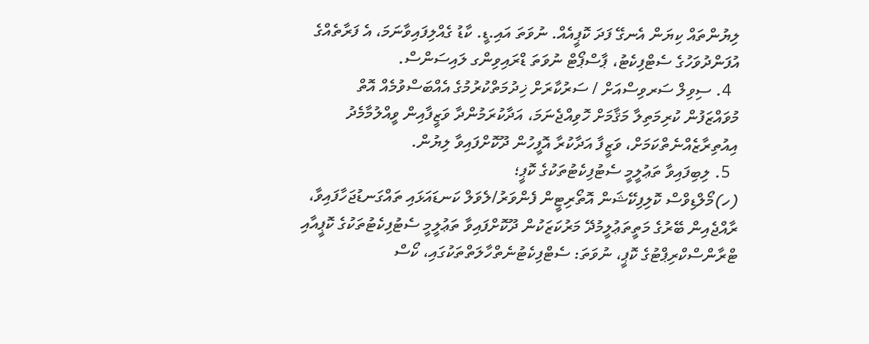ލިޔުންތައް ކިޔަން އެނގޭ ފަދަ ކޮޕީއެއް. ނުވަތަ އައި.ޑީ. ކާޑު ގެއްލިފައިވާނަމަ، އެ ފަރާތެއްގެ އުފަންދުވަހުގެ ސެޓްފިކެޓު، ޕާސްޕޯޓް ނުވަތަ ޑްރައިވިންގ ލައިސަންސް.
  4. ސިވިލް ސަރވިސްއަށް / ސަރުކާރަށް ޚިދުމަތްކުރުމުގެ އެއްބަސްވުމެއް އޮތް މުވައްޒަފުން ކުރިމަތިލާ މަޤާމަށް ހޮވިއްޖެނަމަ، އަދާކުރަމުންދާ ވަޒީފާއިން ވީއްލުމާމެދު އިއުތިރާޒެއްނެތްކަމަށް، ވަޒީފާ އަދާކުރާ އޮފީހުން ދޫކޮށްފައިވާ ލިޔުން.
  5. ލިބިފައިވާ ތަޢުލީމީ ސެޓުފިކެޓުތަކުގެ ކޮޕީ؛
(ހ)މޯލްޑިވްސް ކޮލިފިކޭޝަން އޮތޯރިޓީން ފެންވަރު/ލެވަލް ކަނޑައަޅައި ތައްގަނޑުޖަހާފައިވާ، ރާއްޖެއިން ބޭރުގެ މަތީތަޢުލީމުދޭ މަރުކަޒަކުން ދޫކޮށްފައިވާ ތަޢުލީމީ ސެޓުފިކެޓުތަކުގެ ކޮޕީއާއި ޓްރާންސްކްރިޕްޓުގެ ކޮޕީ، ނުވަތަ: ސެޓްފިކެޓުނެތްހާލަތްތަކުގައި، ކޯސް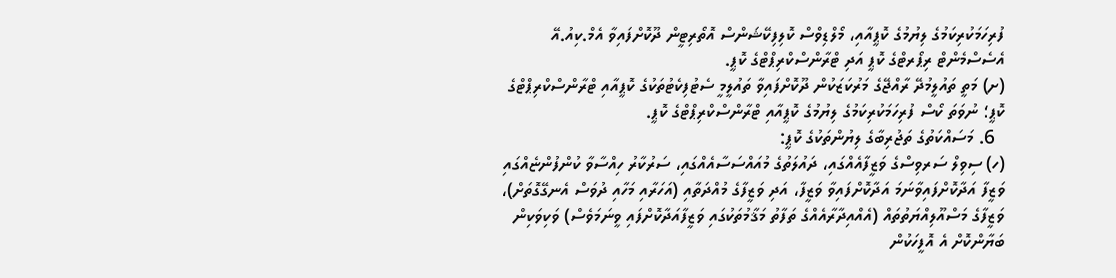ފުރިހަމަކުރިކަމުގެ ލިޔުމުގެ ކޮޕީއާއި، މޯލްޑިވްސް ކޮލިފިކޭޝަންސް އޮތޯރިޓީން ދޫކޮށްފައިވާ އެމް.ކިއު.އޭ އެސެސްމެންޓް ރިޕޯރޓްގެ ކޮޕީ އަދި ޓްރާންސްކްރިޕްޓްގެ ކޮޕީ.
(ށ) މަތީ ތައުލީމުދޭ ރާއްޖޭގެ މަރުކަޒަކުން ދޫކޮށްފައިވާ ތައުލީމީ ސެޓުފިކެޓުތަކުގެ ކޮޕީއާއި ޓްރާންސްކްރިޕްޓްގެ ކޮޕީ؛ ނުވަތަ ކޯސް ފުރިހަމަކުރިކަމުގެ ލިޔުމުގެ ކޮޕީއާއި ޓްރާންސްކްރިޕްޓްގެ ކޮޕީ.
  6. މަސައްކަތުގެ ތަޖުރިބާގެ ލިޔުންތަކުގެ ކޮޕީ:
(ހ) ސިވިލް ސަރވިސްގެ ވަޒީފާއެއްގައި، ދައުލަތުގެ މުއައްސަސާއެއްގައި، ސަރުކާރު ހިއްސާވާ ކުންފުންޏެއްގައި ވަޒީފާ އަދާކޮށްފައިވާނަމަ އަދާކޮށްފައިވާ ވަޒީފާ، އަދި ވަޒީފާގެ މުއްދަތާއި (އަހަރާއި މަހާއި ދުވަސް އެނގޭގޮތަށް)، ވަޒީފާގެ މަސްއޫލިއްޔަތުތައް (އެއްއިދާރާއެއްގެ ތަފާތު މަޤާމުތަކުގައި ވަޒީފާއަދާކޮށްފައި ވީނަމަވެސް) ވަކިވަކިން ބަޔާންކޮށް އެ އޮފީހަކުން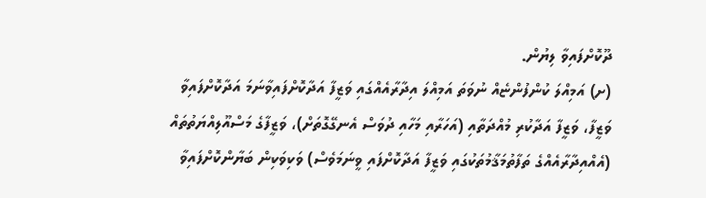ދޫކޮށްފައިވާ ލިޔުން.
(ށ) އަމިއްލަ ކުންފުންޏެއް ނުވަތަ އަމިއްލަ އިދާރާއެއްގައި ވަޒީފާ އަދާކޮށްފައިވާނަމަ އަދާކޮށްފައިވާ ވަޒީފާ، ވަޒީފާ އަދާކުރި މުއްދަތާއި (އަހަރާއި މަހާއި ދުވަސް އެނގޭގޮތަށް)، ވަޒީފާގެ މަސްއޫލިއްޔަތުތައް (އެއްއިދާރާއެއްގެ ތަފާތުމަޤާމުތަކުގައި ވަޒީފާ އަދާކޮށްފައި ވީނަމަވެސް) ވަކިވަކިން ބަޔާންކޮށްފައިވާ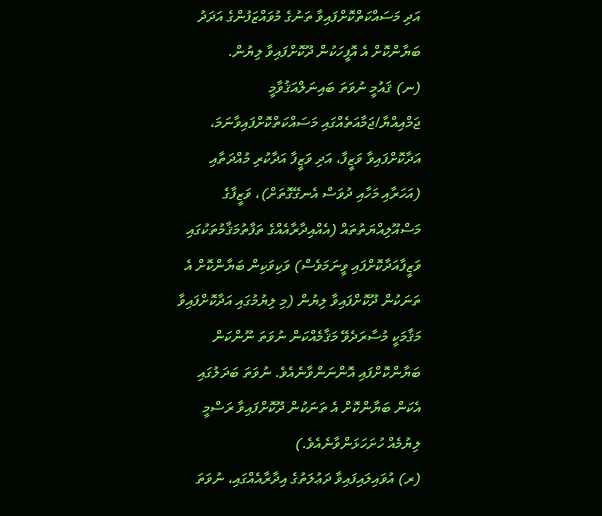އަދި މަސައްކަތްކޮށްފައިވާ ތަނުގެ މުވައްޒަފުންގެ އަދަދު ބަޔާންކޮށް އެ އޮފީހަކުން ދޫކޮށްފައިވާ ލިޔުން.
(ނ) ޤައުމީ ނުވަތަ ބައިނަލްއަޤުވާމީ ޖަމްއިއްޔާ/ޖަމާއަތެއްގައި މަސައްކަތްކޮށްފައިވާނަމަ، އަދާކޮށްފައިވާ ވަޒީފާ، އަދި ވަޒީފާ އަދާކުރި މުއްދަތާއި (އަހަރާއި މަހާއި ދުވަސް އެނގޭގޮތަށް)، ވަޒީފާގެ މަސްއޫލިއްޔަތުތައް (އެއްއިދާރާއެއްގެ ތަފާތުމަޤާމުތަކުގައި ވަޒީފާއަދާކޮށްފައި ވީނަމަވެސް) ވަކިވަކިން ބަޔާންކޮށް އެ ތަނަކުން ދޫކޮށްފައިވާ ލިޔުން (މި ލިޔުމުގައި އަދާކޮށްފައިވާ މަޤާމަކީ މުސާރަދެވޭ މަޤާމެއްކަން ނުވަތަ ނޫންކަން ބަޔާންކޮށްފައި އޮންނަންވާނެއެވެ. ނުވަތަ ބަދަލުގައި އެކަން ބަޔާންކޮށް އެ ތަނަކުން ދޫކޮށްފައިވާ ރަސްމީ ލިޔުމެއް ހުށަހަޅަންވާނެއެވެ.)
(ރ) އުވައިލައިފައިވާ ދަޢުލަތުގެ އިދާރާއެއްގައި، ނުވަތަ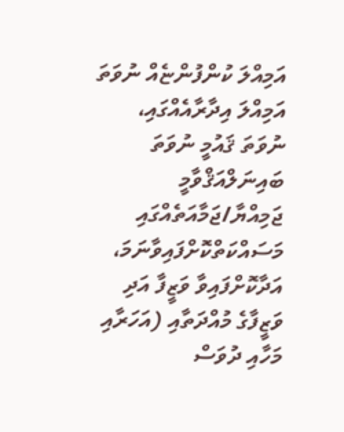އަމިއްލަ ކުންފުންޏެއް ނުވަތަ އަމިއްލަ އިދާރާއެއްގައި، ނުވަތަ ޤައުމީ ނުވަތަ ބައިނަލްއަޤްވާމީ ޖަމިއްޔާ/ޖަމާއަތެއްގައި މަސައްކަތްކޮށްފައިވާނަމަ،  އަދާކޮށްފައިވާ ވަޒީފާ އަދި ވަޒީފާގެ މުއްދަތާއި (އަހަރާއި މަހާއި ދުވަސް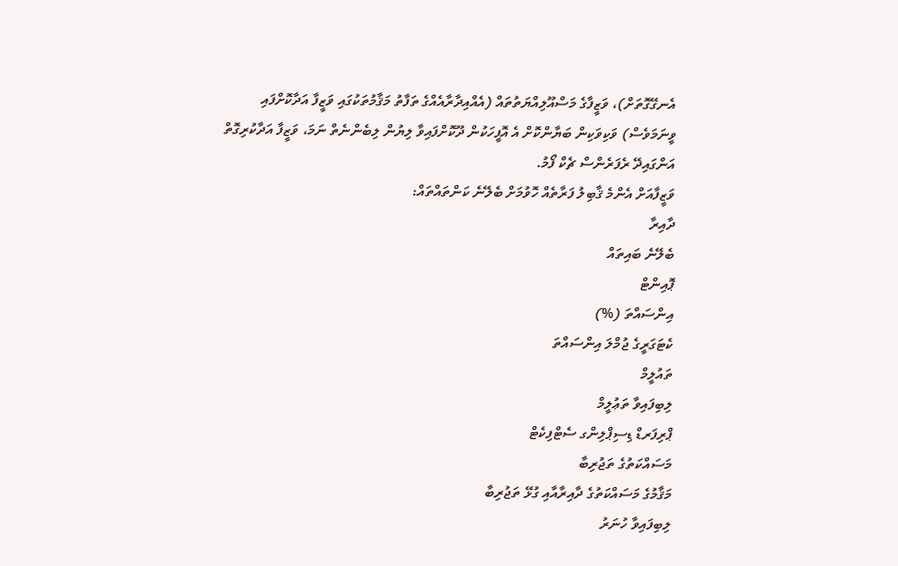އެނގޭގޮތަށް)، ވަޒީފާގެ މަސްއޫލިއްޔަތުތައް (އެއްއިދާރާއެއްގެ ތަފާތު މަޤާމުތަކުގައި ވަޒީފާ އަދާކޮށްފައި ވީނަމަވެސް) ވަކިވަކިން ބަޔާންކޮށް އެ އޮފީހަކުން ދޫކޮށްފައިވާ ލިޔުން ލިބެންނެތް ނަމަ، ވަޒީފާ އަދާކުރިގޮތް އަންގައިދޭ ރެފަރެންސް ޗެކް ފޯމު.
ވަޒީފާއަށް އެންމެ ޤާބިލު ފަރާތެއް ހޮވުމަށް ބެލޭނެ ކަންތައްތައް:
ދާއިރާ
ބެލޭނެ ބައިތައް
ޕޮއިންޓް
އިންސައްތަ (%)
ކެޓަގަރީގެ ޖުމްލަ އިންސައްތަ
ތައުލީމް
ލިބިފައިވާ ތަޢުލީމް
ޕްރިފަރޑް ޑިސިޕްލިންގ ސެޓްފިކެޓް
މަސައްކަތުގެ ތަޖުރިބާ
މަޤާމުގެ މަސައްކަތުގެ ދާއިރާއާއި ގުޅޭ ތަޖުރިބާ
ލިބިފައިވާ ހުނަރު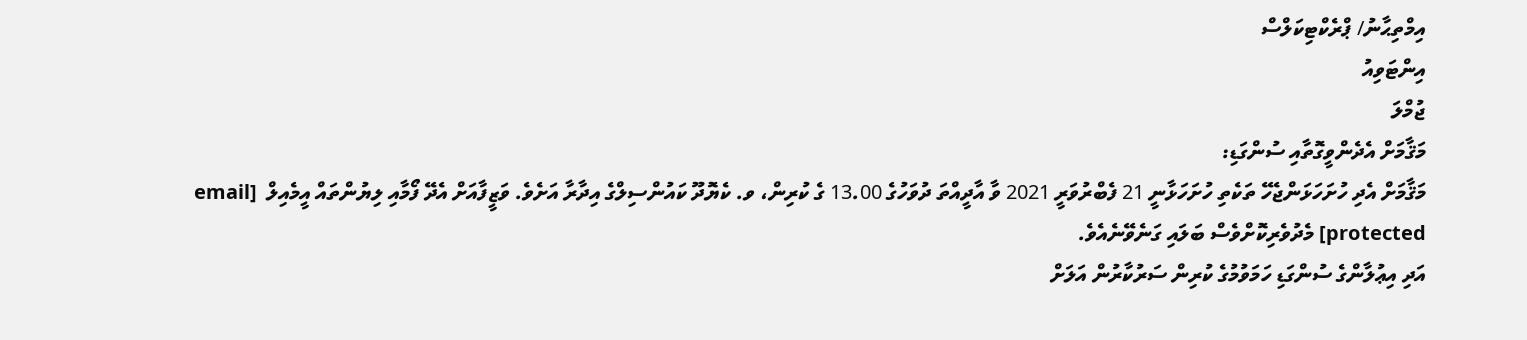އިމްތިޙާނު/ ޕްރެކްޓިކަލްސް
އިންޓަވިއު
ޖުމްލަ
މަޤާމަށް އެދެންވީގޮތާއި ސުންގަޑި:
މަޤާމަށް އެދި ހުށަހަޅަންޖެހޭ ތަކެތި ހުށަހަޅާނީ 21 ފެބްރުވަރީ 2021 ވާ އާދީއްތަ ދުވަހުގެ 13.00 ގެ ކުރިން، ވ. ކެޔޮދޫ ކައުންސިލްގެ އިދާރާ އަށެވެ. ވަޒީފާއަށް އެދޭ ފޯމާއި ލިޔުންތައް އީމެއިލް  [email protected] މެދުވެރިކޮށްވެސް ބަލައި ގަނެވޭނެއެވެ.
އަދި އިޢުލާންގެ ސުންގަޑި ހަމަވުމުގެ ކުރިން ސަރުކާރުން އަލަށް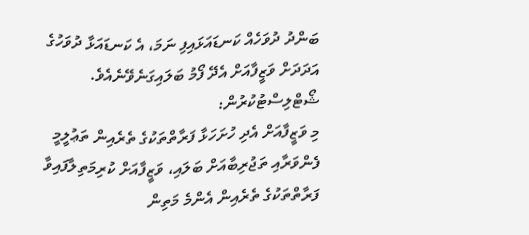ބަންދު ދުވަހެއް ކަނޑައަޅައިފި ނަމަ، އެ ކަނޑައަޅާ ދުވަހުގެ އަދަދަށް ވަޒީފާއަށް އެދޭ ފޯމު ބަލައިގަނެވޭނެއެވެ.
ޝޯޓްލިސްޓުކުރުން:
މި ވަޒީފާއަށް އެދި ހުށަހަޅާ ފަރާތްތަކުގެ ތެރެއިން ތަޢުލީމީ ފެންވަރާއި ތަޖުރިބާއަށް ބަލައި، ވަޒީފާއަށް ކުރިމަތިލާފައިވާ ފަރާތްތަކުގެ ތެރެއިން އެންމެ މަތިން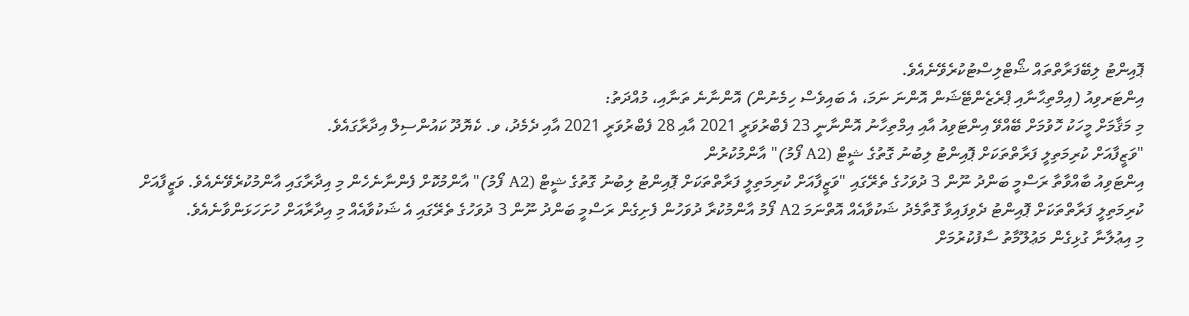ޕޮއިންޓު ލިބޭފަރާތްތައް ޝޯޓްލިސްޓުކުރެވޭނެއެވެ.
އިންޓަރވިއު (އިމްތިޙާނާއި ޕްރެޒެންޓޭޝަން އޮންނަ ނަމަ، އެ ބައިވެސް ހިމެނުން) އޮންނާނެ ތަނާއި، މުއްދަތު:
މި މަޤާމަށް މީހަކު ހޮވުމަށް ބޭއްވޭ އިންޓަވިއު އާއި އިމްތިހާނު އޮންނާނީ 23 ފެބްރުވަރީ 2021 އާއި 28 ފެބްރުވަރީ 2021 އާއި ދެމެދު، ވ. ކެޔޮދޫ ކައުންސިލް އިދާރާގައެވެ.
"ވަޒީފާއަށް ކުރިމަތިލީ ފަރާތްތަކަށް ޕޮއިންޓު ލިބުނު ގޮތުގެ ޝީޓް (A2 ފޯމު)" އާންމުކުރުން
އިންޓަވިއު ބާއްވާތާ ރަސްމީ ބަންދު ނޫން 3 ދުވަހުގެ ތެރޭގައި "ވަޒީފާއަށް ކުރިމަތިލީ ފަރާތްތަކަށް ޕޮއިންޓު ލިބުނު ގޮތުގެ ޝީޓް (A2 ފޯމު)" އާންމުކޮށް ފެންނާނެހެން މި އިދާރާގައި އާންމުކުރެވޭނެއެވެ. ވަޒީފާއަށް ކުރިމަތިލީ ފަރާތްތަކަށް ޕޮއިންޓު ދެވިފައިވާ ގޮތާމެދު ޝަކުވާއެއް އޮތްނަމަ A2 ފޯމު އާންމުކުރާ ދުވަހުން ފެށިގެން ރަސްމީ ބަންދު ނޫން 3 ދުވަހުގެ ތެރޭގައި އެ ޝަކުވާއެއް މި އިދާރާއަށް ހުށަހަޅަންވާނެއެވެ.
މި އިޢުލާނާ ގުޅިގެން މަޢުލޫމާތު ސާފުކުރުމަށް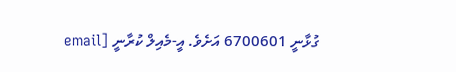ގުޅާނީ 6700601 އަށެވެ. އީ-މެއިލް ކުރާނީ [email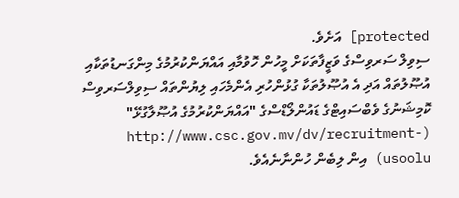protected] އަށެވެ.
ސިވިލް ސަރވިސްގެ ވަޒީފާތަކަށް މީހުން ހޮވުމާއި އައްޔަންކުރުމުގެ މިންގަނޑުތަކާއި އުޞޫލުތައް އަދި އެ އުޞޫލުތަކާ ގުޅުންހުރި އެންމެހައި ލިޔުންތައް ސިވިލްސަރވިސް ކޮމިޝަނުގެ ވެބްސައިޓްގެ ޑައުންލޯޑްސްގެ "އައްޔަންކުރުމުގެ އުޞޫލާގުޅޭ" (http://www.csc.gov.mv/dv/recruitment-usoolu) އިން ލިބެން ހުންނާނެއެވެ.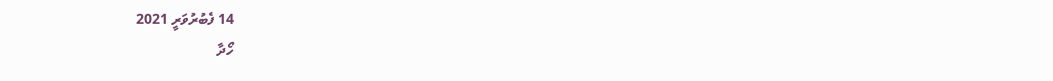14 ފެބުރުވަރީ 2021
ހޯދާ